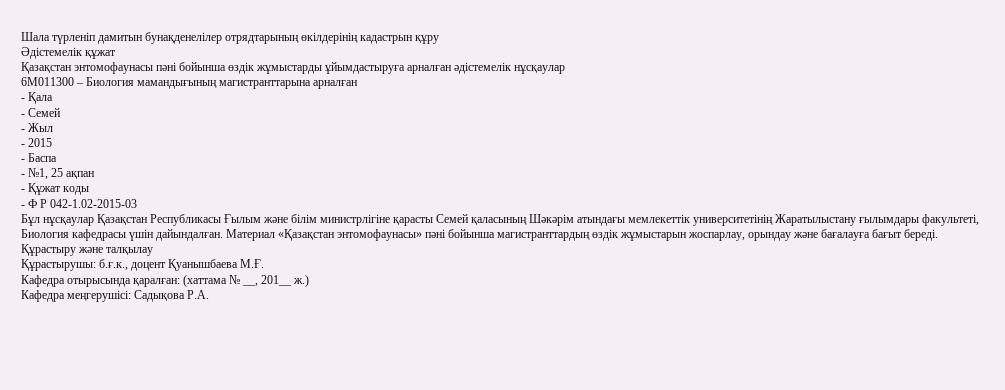Шала түрленіп дамитын бунақденелілер отрядтарының өкілдерінің кадастрын құру
Әдістемелік құжат
Қазақстан энтомофаунасы пәні бойынша өздік жұмыстарды ұйымдастыруға арналған әдістемелік нұсқаулар
6М011300 – Биология мамандығының магистранттарына арналған
- Қала
- Семей
- Жыл
- 2015
- Баспа
- №1, 25 ақпан
- Құжат коды
- Ф Р 042-1.02-2015-03
Бұл нұсқаулар Қазақстан Республикасы Ғылым және білім министрлігіне қарасты Семей қаласының Шәкәрім атындағы мемлекеттік университетінің Жаратылыстану ғылымдары факультеті, Биология кафедрасы үшін дайындалған. Материал «Қазақстан энтомофаунасы» пәні бойынша магистранттардың өздік жұмыстарын жоспарлау, орындау және бағалауға бағыт береді.
Құрастыру және талқылау
Құрастырушы: б.ғ.к., доцент Қуанышбаева М.Ғ.
Кафедра отырысында қаралған: (хаттама № __, 201__ ж.)
Кафедра меңгерушісі: Садықова Р.А.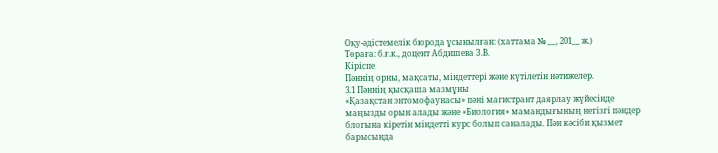Оқу-әдістемелік бюрода ұсынылған: (хаттама № __, 201__ ж.)
Төраға: б.ғ.к., доцент Абдишева З.В.
Кіріспе
Пәннің орны, мақсаты, міндеттері және күтілетін нәтижелер.
3.1 Пәннің қысқаша мазмұны
«Қазақстан энтомофаунасы» пәні магистрант даярлау жүйесінде маңызды орын алады және «Биология» мамандығының негізгі пәндер блогына кіретін міндетті курс болып саналады. Пән кәсіби қызмет барысында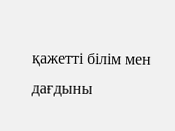қажетті білім мен дағдыны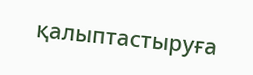қалыптастыруға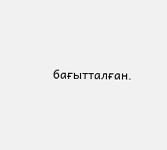бағытталған.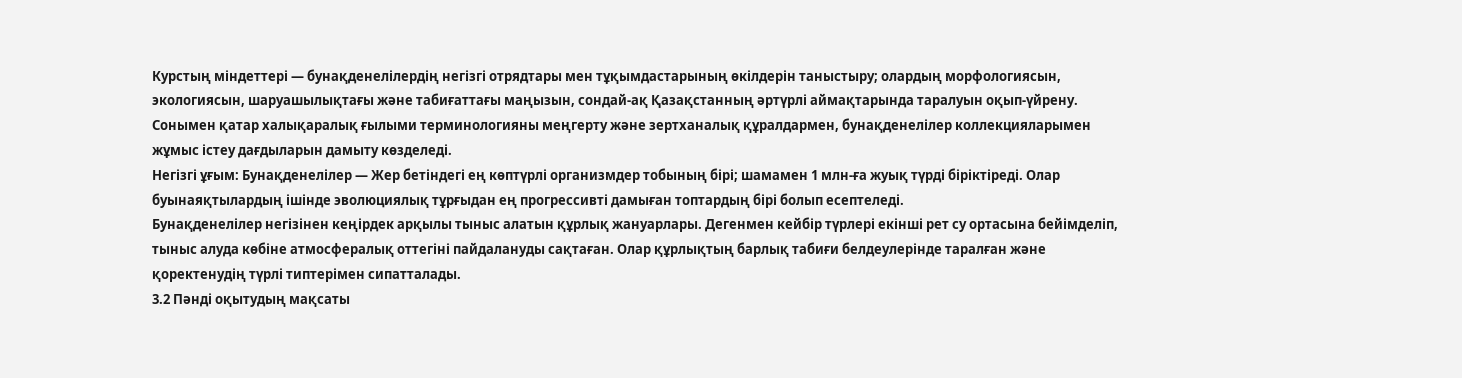Курстың міндеттері — бунақденелілердің негізгі отрядтары мен тұқымдастарының өкілдерін таныстыру; олардың морфологиясын, экологиясын, шаруашылықтағы және табиғаттағы маңызын, сондай-ақ Қазақстанның әртүрлі аймақтарында таралуын оқып-үйрену. Сонымен қатар халықаралық ғылыми терминологияны меңгерту және зертханалық құралдармен, бунақденелілер коллекцияларымен жұмыс істеу дағдыларын дамыту көзделеді.
Негізгі ұғым: Бунақденелілер — Жер бетіндегі ең көптүрлі организмдер тобының бірі; шамамен 1 млн-ға жуық түрді біріктіреді. Олар буынаяқтылардың ішінде эволюциялық тұрғыдан ең прогрессивті дамыған топтардың бірі болып есептеледі.
Бунақденелілер негізінен кеңірдек арқылы тыныс алатын құрлық жануарлары. Дегенмен кейбір түрлері екінші рет су ортасына бейімделіп, тыныс алуда көбіне атмосфералық оттегіні пайдалануды сақтаған. Олар құрлықтың барлық табиғи белдеулерінде таралған және қоректенудің түрлі типтерімен сипатталады.
3.2 Пәнді оқытудың мақсаты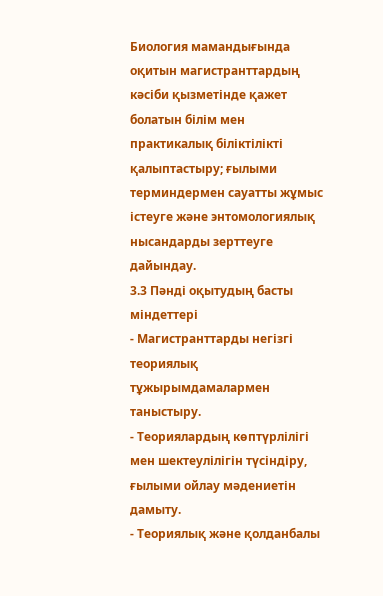Биология мамандығында оқитын магистранттардың кәсіби қызметінде қажет болатын білім мен практикалық біліктілікті қалыптастыру; ғылыми терминдермен сауатты жұмыс істеуге және энтомологиялық нысандарды зерттеуге дайындау.
3.3 Пәнді оқытудың басты міндеттері
- Магистранттарды негізгі теориялық тұжырымдамалармен таныстыру.
- Теориялардың көптүрлілігі мен шектеулілігін түсіндіру, ғылыми ойлау мәдениетін дамыту.
- Теориялық және қолданбалы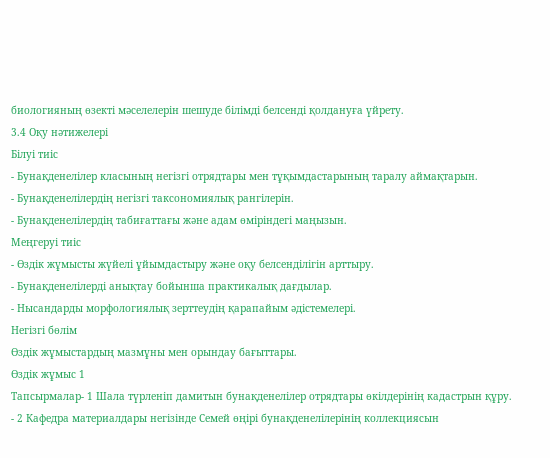биологияның өзекті мәселелерін шешуде білімді белсенді қолдануға үйрету.
3.4 Оқу нәтижелері
Білуі тиіс
- Бунақденелілер класының негізгі отрядтары мен тұқымдастарының таралу аймақтарын.
- Бунақденелілердің негізгі таксономиялық рангілерін.
- Бунақденелілердің табиғаттағы және адам өміріндегі маңызын.
Меңгеруі тиіс
- Өздік жұмысты жүйелі ұйымдастыру және оқу белсенділігін арттыру.
- Бунақденелілерді анықтау бойынша практикалық дағдылар.
- Нысандарды морфологиялық зерттеудің қарапайым әдістемелері.
Негізгі бөлім
Өздік жұмыстардың мазмұны мен орындау бағыттары.
Өздік жұмыс 1
Тапсырмалар- 1 Шала түрленіп дамитын бунақденелілер отрядтары өкілдерінің кадастрын құру.
- 2 Кафедра материалдары негізінде Семей өңірі бунақденелілерінің коллекциясын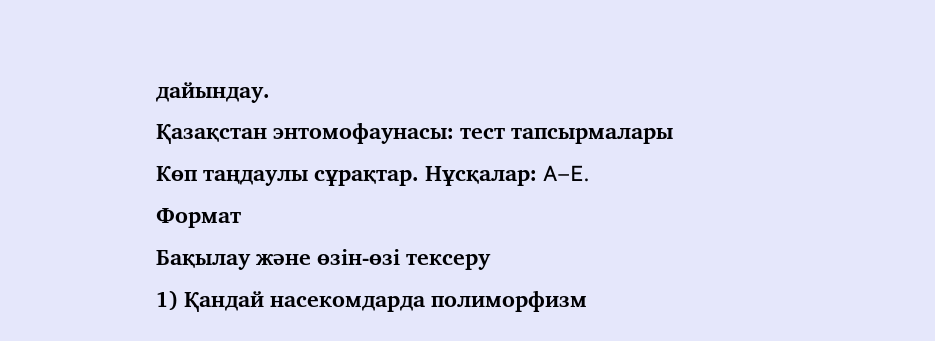дайындау.
Қазақстан энтомофаунасы: тест тапсырмалары
Көп таңдаулы сұрақтар. Нұсқалар: A–E.
Формат
Бақылау және өзін-өзі тексеру
1) Қандай насекомдарда полиморфизм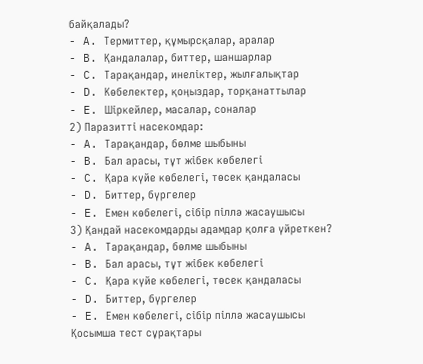байқалады?
- A. Термиттер, құмырсқалар, аралар
- B. Қандалалар, биттер, шаншарлар
- C. Тарақандар, инеліктер, жылғалықтар
- D. Көбелектер, қоңыздар, торқанаттылар
- E. Шіркейлер, масалар, соналар
2) Паразитті насекомдар:
- A. Тарақандар, бөлме шыбыны
- B. Бал арасы, тұт жібек көбелегі
- C. Қара күйе көбелегі, төсек қандаласы
- D. Биттер, бүргелер
- E. Емен көбелегі, сібір піллә жасаушысы
3) Қандай насекомдарды адамдар қолға үйреткен?
- A. Тарақандар, бөлме шыбыны
- B. Бал арасы, тұт жібек көбелегі
- C. Қара күйе көбелегі, төсек қандаласы
- D. Биттер, бүргелер
- E. Емен көбелегі, сібір піллә жасаушысы
Қосымша тест сұрақтары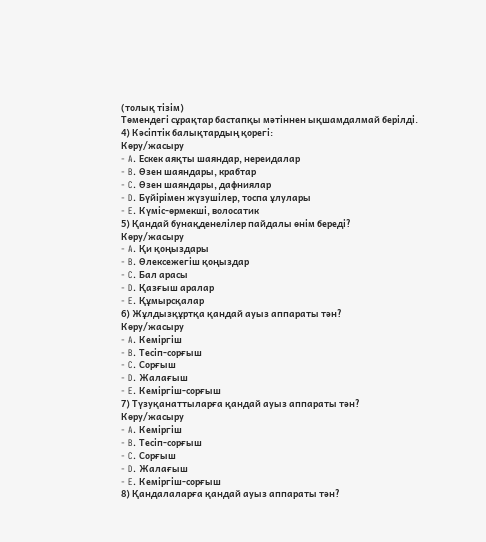(толық тізім)
Төмендегі сұрақтар бастапқы мәтіннен ықшамдалмай берілді.
4) Кәсіптік балықтардың қорегі:
Көру/жасыру
- A. Ескек аяқты шаяндар, нереидалар
- B. Өзен шаяндары, крабтар
- C. Өзен шаяндары, дафниялар
- D. Бүйірімен жүзушілер, тоспа ұлулары
- E. Күміс-өрмекші, волосатик
5) Қандай бунақденелілер пайдалы өнім береді?
Көру/жасыру
- A. Қи қоңыздары
- B. Өлексежегіш қоңыздар
- C. Бал арасы
- D. Қазғыш аралар
- E. Құмырсқалар
6) Жұлдызқұртқа қандай ауыз аппараты тән?
Көру/жасыру
- A. Кеміргіш
- B. Тесіп-сорғыш
- C. Сорғыш
- D. Жалағыш
- E. Кеміргіш-сорғыш
7) Түзуқанаттыларға қандай ауыз аппараты тән?
Көру/жасыру
- A. Кеміргіш
- B. Тесіп-сорғыш
- C. Сорғыш
- D. Жалағыш
- E. Кеміргіш-сорғыш
8) Қандалаларға қандай ауыз аппараты тән?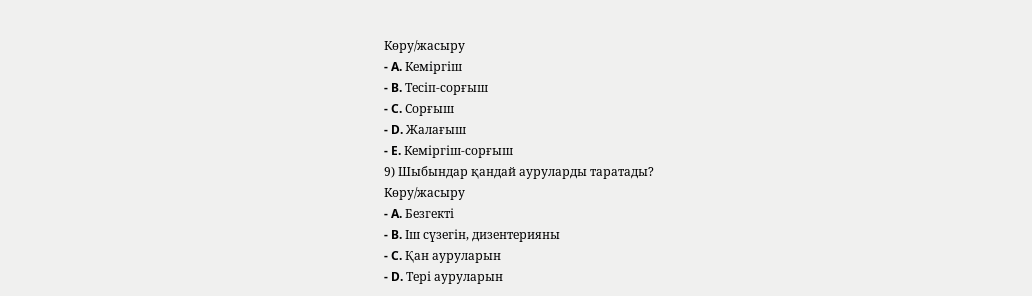Көру/жасыру
- A. Кеміргіш
- B. Тесіп-сорғыш
- C. Сорғыш
- D. Жалағыш
- E. Кеміргіш-сорғыш
9) Шыбындар қандай ауруларды таратады?
Көру/жасыру
- A. Безгекті
- B. Іш сүзегін, дизентерияны
- C. Қан ауруларын
- D. Тері ауруларын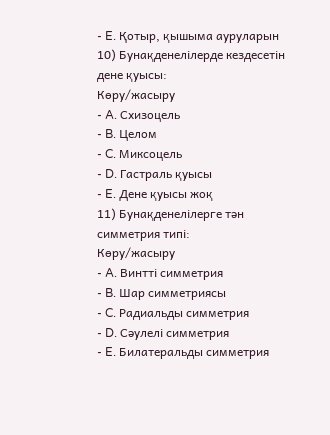- E. Қотыр, қышыма ауруларын
10) Бунақденелілерде кездесетін дене қуысы:
Көру/жасыру
- A. Схизоцель
- B. Целом
- C. Миксоцель
- D. Гастраль қуысы
- E. Дене қуысы жоқ
11) Бунақденелілерге тән симметрия типі:
Көру/жасыру
- A. Винтті симметрия
- B. Шар симметриясы
- C. Радиальды симметрия
- D. Сәулелі симметрия
- E. Билатеральды симметрия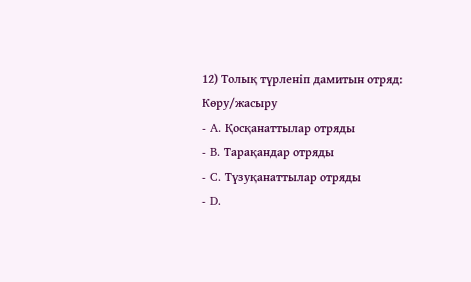12) Толық түрленіп дамитын отряд:
Көру/жасыру
- A. Қосқанаттылар отряды
- B. Тарақандар отряды
- C. Түзуқанаттылар отряды
- D.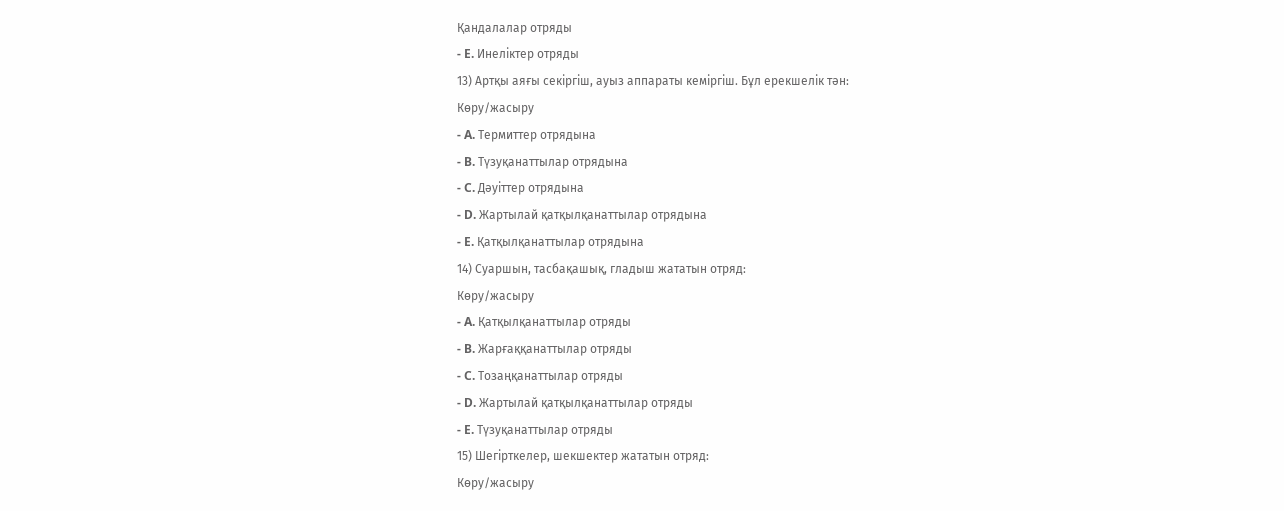Қандалалар отряды
- E. Инеліктер отряды
13) Артқы аяғы секіргіш, ауыз аппараты кеміргіш. Бұл ерекшелік тән:
Көру/жасыру
- A. Термиттер отрядына
- B. Түзуқанаттылар отрядына
- C. Дәуіттер отрядына
- D. Жартылай қатқылқанаттылар отрядына
- E. Қатқылқанаттылар отрядына
14) Суаршын, тасбақашық, гладыш жататын отряд:
Көру/жасыру
- A. Қатқылқанаттылар отряды
- B. Жарғаққанаттылар отряды
- C. Тозаңқанаттылар отряды
- D. Жартылай қатқылқанаттылар отряды
- E. Түзуқанаттылар отряды
15) Шегірткелер, шекшектер жататын отряд:
Көру/жасыру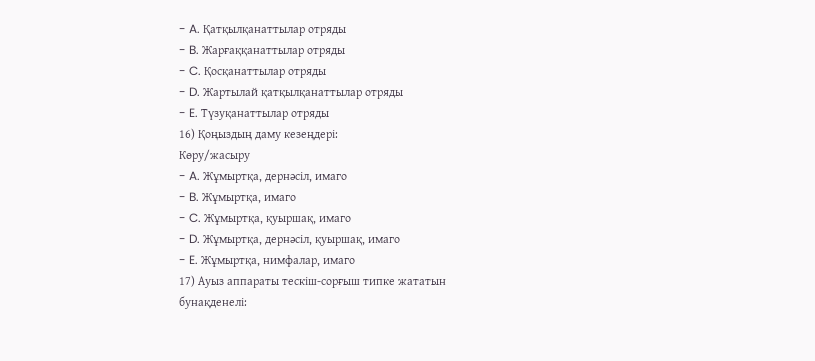- A. Қатқылқанаттылар отряды
- B. Жарғаққанаттылар отряды
- C. Қосқанаттылар отряды
- D. Жартылай қатқылқанаттылар отряды
- E. Түзуқанаттылар отряды
16) Қоңыздың даму кезеңдері:
Көру/жасыру
- A. Жұмыртқа, дернәсіл, имаго
- B. Жұмыртқа, имаго
- C. Жұмыртқа, қуыршақ, имаго
- D. Жұмыртқа, дернәсіл, қуыршақ, имаго
- E. Жұмыртқа, нимфалар, имаго
17) Ауыз аппараты тескіш-сорғыш типке жататын бунақденелі: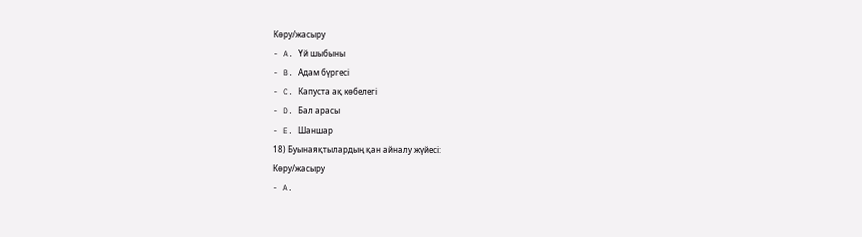Көру/жасыру
- A. Үй шыбыны
- B. Адам бүргесі
- C. Капуста ақ көбелегі
- D. Бал арасы
- E. Шаншар
18) Буынаяқтылардың қан айналу жүйесі:
Көру/жасыру
- A.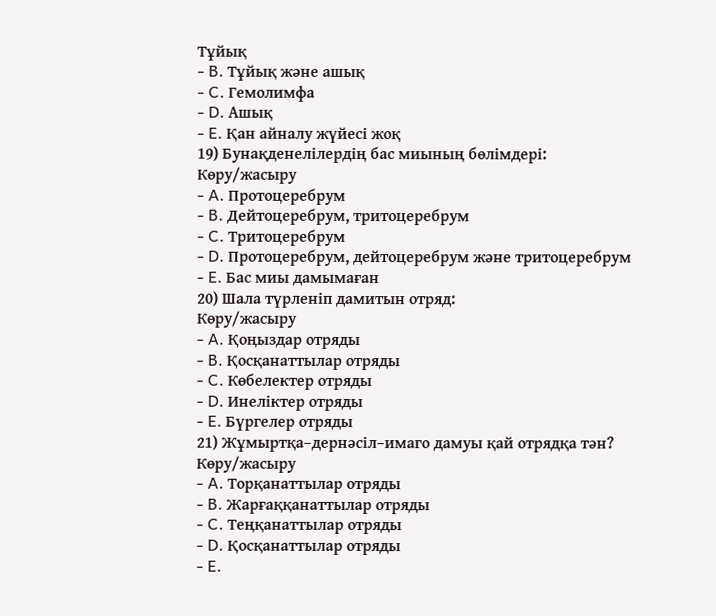Тұйық
- B. Тұйық және ашық
- C. Гемолимфа
- D. Ашық
- E. Қан айналу жүйесі жоқ
19) Бунақденелілердің бас миының бөлімдері:
Көру/жасыру
- A. Протоцеребрум
- B. Дейтоцеребрум, тритоцеребрум
- C. Тритоцеребрум
- D. Протоцеребрум, дейтоцеребрум және тритоцеребрум
- E. Бас миы дамымаған
20) Шала түрленіп дамитын отряд:
Көру/жасыру
- A. Қоңыздар отряды
- B. Қосқанаттылар отряды
- C. Көбелектер отряды
- D. Инеліктер отряды
- E. Бүргелер отряды
21) Жұмыртқа–дернәсіл–имаго дамуы қай отрядқа тән?
Көру/жасыру
- A. Торқанаттылар отряды
- B. Жарғаққанаттылар отряды
- C. Теңқанаттылар отряды
- D. Қосқанаттылар отряды
- E.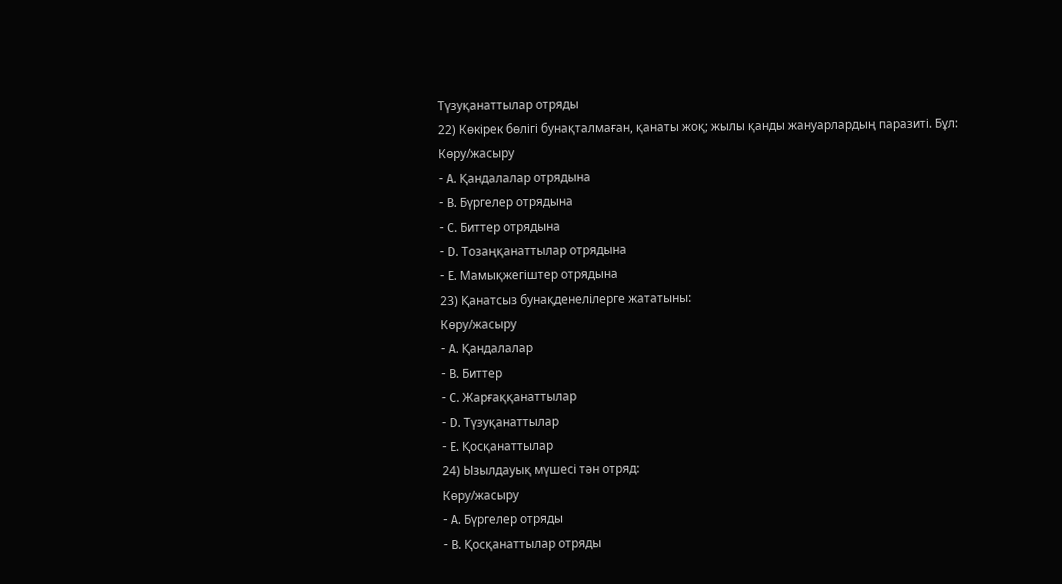Түзуқанаттылар отряды
22) Көкірек бөлігі бунақталмаған, қанаты жоқ; жылы қанды жануарлардың паразиті. Бұл:
Көру/жасыру
- A. Қандалалар отрядына
- B. Бүргелер отрядына
- C. Биттер отрядына
- D. Тозаңқанаттылар отрядына
- E. Мамықжегіштер отрядына
23) Қанатсыз бунақденелілерге жататыны:
Көру/жасыру
- A. Қандалалар
- B. Биттер
- C. Жарғаққанаттылар
- D. Түзуқанаттылар
- E. Қосқанаттылар
24) Ызылдауық мүшесі тән отряд:
Көру/жасыру
- A. Бүргелер отряды
- B. Қосқанаттылар отряды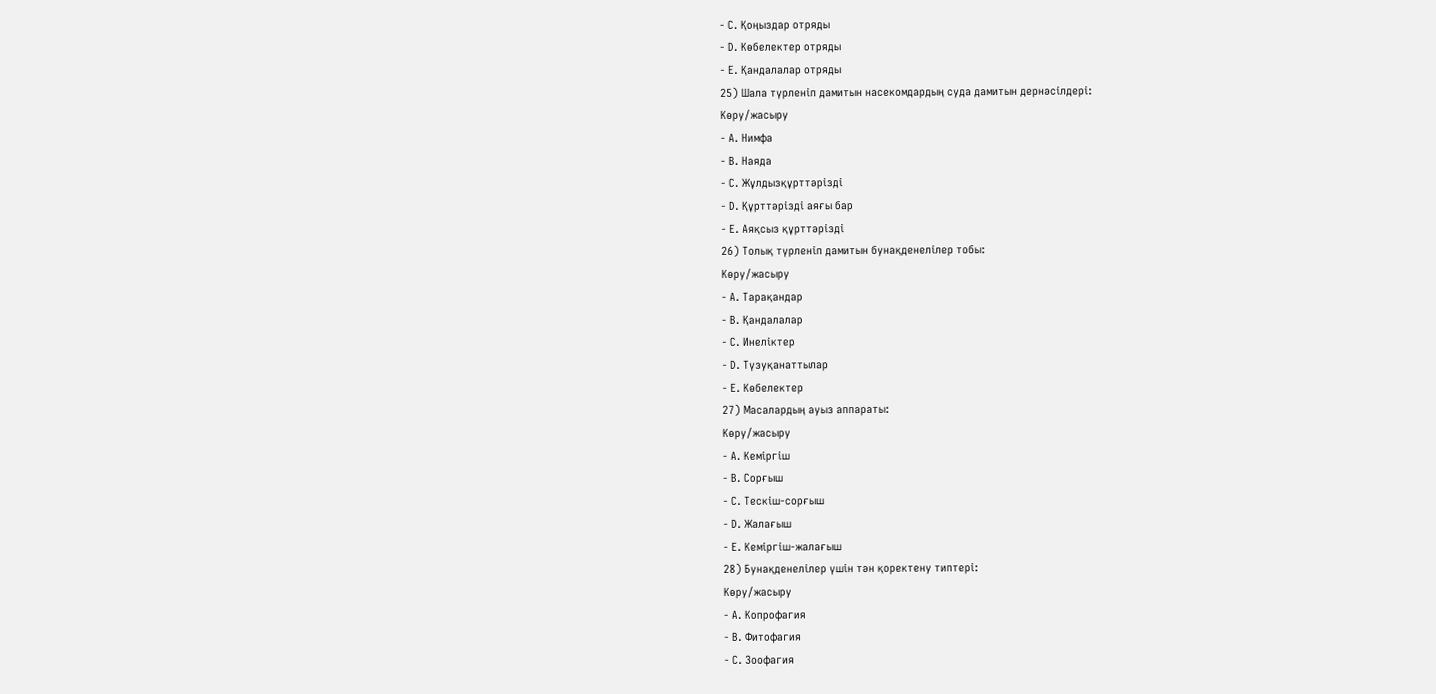- C. Қоңыздар отряды
- D. Көбелектер отряды
- E. Қандалалар отряды
25) Шала түрленіп дамитын насекомдардың суда дамитын дернәсілдері:
Көру/жасыру
- A. Нимфа
- B. Наяда
- C. Жұлдызқұрттәрізді
- D. Құрттәрізді аяғы бар
- E. Аяқсыз құрттәрізді
26) Толық түрленіп дамитын бунақденелілер тобы:
Көру/жасыру
- A. Тарақандар
- B. Қандалалар
- C. Инеліктер
- D. Түзуқанаттылар
- E. Көбелектер
27) Масалардың ауыз аппараты:
Көру/жасыру
- A. Кеміргіш
- B. Сорғыш
- C. Тескіш-сорғыш
- D. Жалағыш
- E. Кеміргіш-жалағыш
28) Бунақденелілер үшін тән қоректену типтері:
Көру/жасыру
- A. Копрофагия
- B. Фитофагия
- C. Зоофагия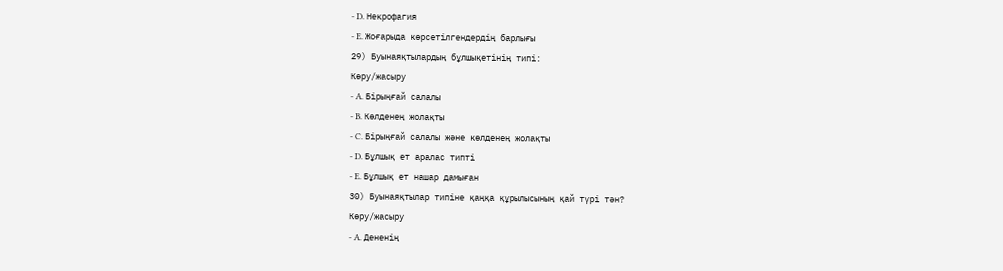- D. Некрофагия
- E. Жоғарыда көрсетілгендердің барлығы
29) Буынаяқтылардың бұлшықетінің типі:
Көру/жасыру
- A. Бірыңғай салалы
- B. Көлденең жолақты
- C. Бірыңғай салалы және көлденең жолақты
- D. Бұлшық ет аралас типті
- E. Бұлшық ет нашар дамыған
30) Буынаяқтылар типіне қаңқа құрылысының қай түрі тән?
Көру/жасыру
- A. Дененің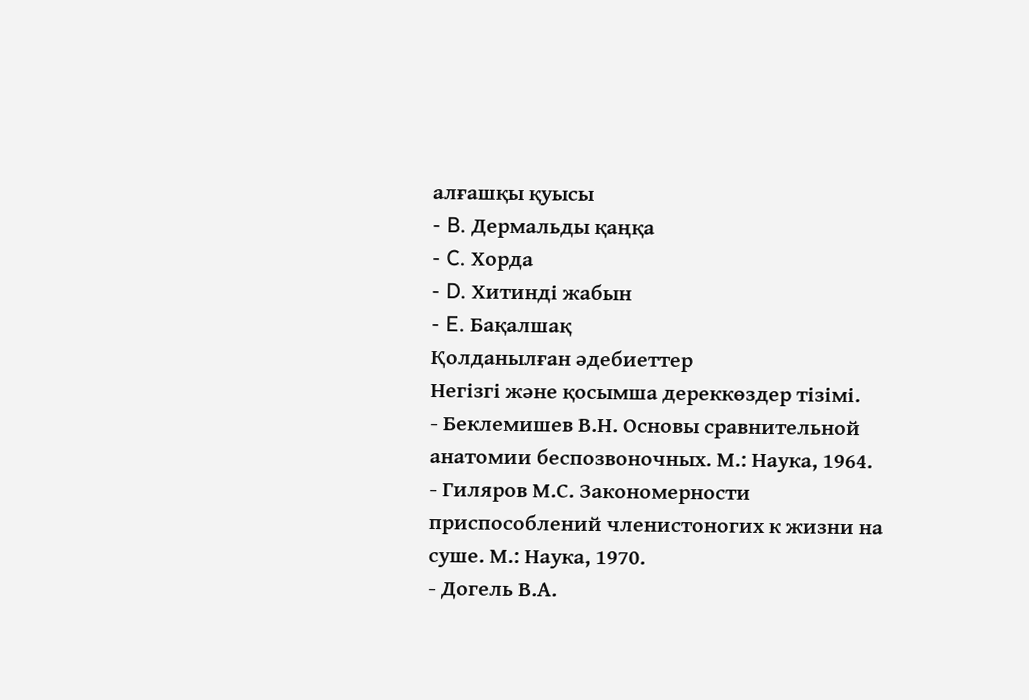алғашқы қуысы
- B. Дермальды қаңқа
- C. Хорда
- D. Хитинді жабын
- E. Бақалшақ
Қолданылған әдебиеттер
Негізгі және қосымша дереккөздер тізімі.
- Беклемишев В.Н. Основы сравнительной анатомии беспозвоночных. М.: Наука, 1964.
- Гиляров М.С. Закономерности приспособлений членистоногих к жизни на суше. М.: Наука, 1970.
- Догель В.А.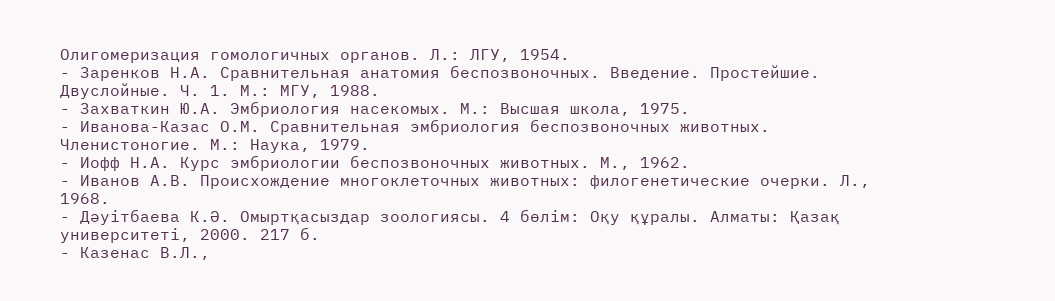Олигомеризация гомологичных органов. Л.: ЛГУ, 1954.
- Заренков Н.А. Сравнительная анатомия беспозвоночных. Введение. Простейшие. Двуслойные. Ч. 1. М.: МГУ, 1988.
- Захваткин Ю.А. Эмбриология насекомых. М.: Высшая школа, 1975.
- Иванова-Казас О.М. Сравнительная эмбриология беспозвоночных животных. Членистоногие. М.: Наука, 1979.
- Иофф Н.А. Курс эмбриологии беспозвоночных животных. М., 1962.
- Иванов А.В. Происхождение многоклеточных животных: филогенетические очерки. Л., 1968.
- Дәуітбаева К.Ә. Омыртқасыздар зоологиясы. 4 бөлім: Оқу құралы. Алматы: Қазақ университеті, 2000. 217 б.
- Казенас В.Л.,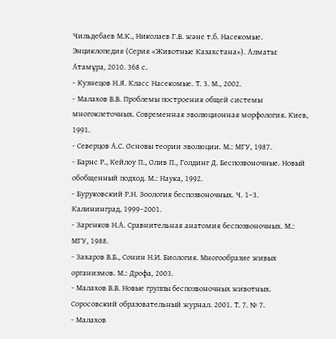Чильдебаев М.К., Николаев Г.В. және т.б. Насекомые. Энциклопедия (Серия «Животные Казахстана»). Алматы: Атамұра, 2010. 368 с.
- Кузнецов Н.Я. Класс Насекомые. Т. 3. М., 2002.
- Малахов В.В. Проблемы построения общей системы многоклеточных. Современная эволюционная морфология. Киев, 1991.
- Северцов А.С. Основы теории эволюции. М.: МГУ, 1987.
- Барнс Р., Кейлоу П., Олив П., Голдинг Д. Беспозвоночные. Новый обобщенный подход. М.: Наука, 1992.
- Буруковский Р.Н. Зоология беспозвоночных. Ч. 1–3. Калининград, 1999–2001.
- Заренков Н.А. Сравнительная анатомия беспозвоночных. М.: МГУ, 1988.
- Захаров В.Б., Сонин Н.И. Биология. Многообразие живых организмов. М.: Дрофа, 2003.
- Малахов В.В. Новые группы беспозвоночных животных. Соросовский образовательный журнал. 2001. Т. 7. № 7.
- Малахов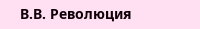В.В. Революция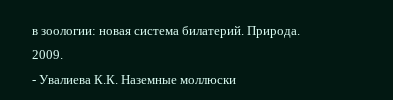в зоологии: новая система билатерий. Природа. 2009.
- Увалиева К.К. Наземные моллюски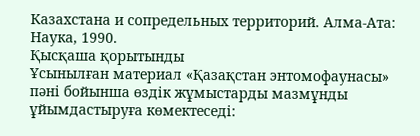Казахстана и сопредельных территорий. Алма-Ата: Наука, 1990.
Қысқаша қорытынды
Ұсынылған материал «Қазақстан энтомофаунасы» пәні бойынша өздік жұмыстарды мазмұнды ұйымдастыруға көмектеседі: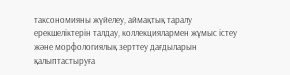таксономияны жүйелеу, аймақтық таралу ерекшеліктерін талдау, коллекциялармен жұмыс істеу және морфологиялық зерттеу дағдыларын қалыптастыруға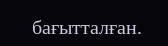бағытталған.